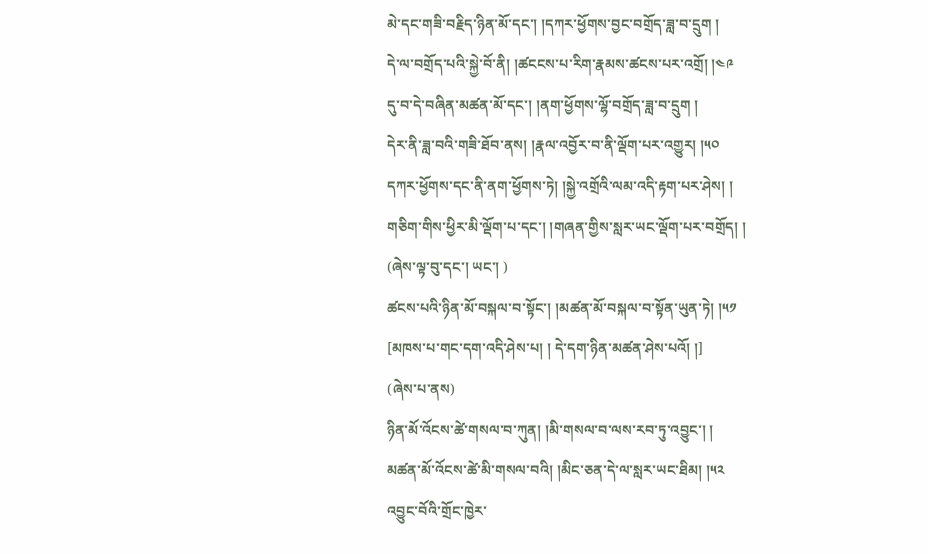མེ་དང་གཟི་བརྗིད་ཉིན་མོ་དང་། །དཀར་ཕྱོགས་བྱང་བགྲོད་ཟླ་བ་དྲུག །
དེ་ལ་བགྲོད་པའི་སྐྱེ་བོ་ནི། །ཚངངས་པ་རིག་རྣམས་ཚངས་པར་འགྲོ། །༤༩
དུ་བ་དེ་བཞིན་མཚན་མོ་དང་། །ནག་ཕྱོགས་ལྷོ་བགྲོད་ཟླ་བ་དྲུག །
དེར་ནི་ཟླ་བའི་གཟི་ཐོབ་ནས། །རྣལ་འབྱོར་བ་ནི་ལྡོག་པར་འགྱུར། །༥༠
དཀར་ཕྱོགས་དང་ནི་ནག་ཕྱོགས་ཏེ། །སྐྱེ་འགྲོའི་ལམ་འདི་རྟག་པར་ཤེས། །
གཅིག་གིས་ཕྱིར་མི་ལྡོག་པ་དང་། །གཞན་གྱིས་སླར་ཡང་ལྡོག་པར་བགྲོད། །
(ཞེས་ལྟ་བུ་དང་། ཡང་། )
ཚངས་པའི་ཉིན་མོ་བསྐལ་བ་སྟོང་། །མཚན་མོ་བསྐལ་བ་སྟོན་ཡུན་ཏེ། །༥༡
[མཁས་པ་གང་དག་འདི་ཤེས་པ། ། དེ་དག་ཉིན་མཚན་ཤེས་པའོ། །]
(ཞེས་པ་ནས)
ཉིན་མོ་འོངས་ཚེ་གསལ་བ་ཀུན། །མི་གསལ་བ་ལས་རབ་ཏུ་འབྱུང་། །
མཚན་མོ་འོངས་ཚེ་མི་གསལ་བའི། །མིང་ཅན་དེ་ལ་སླར་ཡང་ཐིམ། །༥༢
འབྱུང་བོའི་གྲོང་ཁྱེར་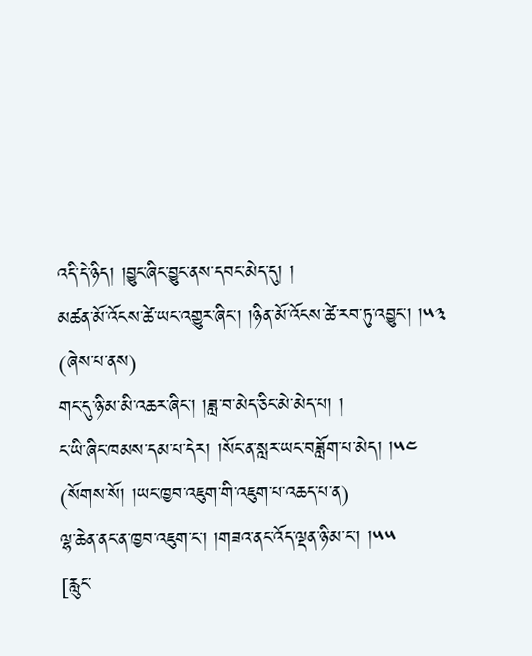འདི་དེ་ཉིད། །བྱུང་ཞིང་བྱུང་ནས་དབང་མེད་དུ། །
མཚན་མོ་འོངས་ཚེ་ཡང་འགྱུར་ཞིང་། །ཉིན་མོ་འོངས་ཚེ་རབ་ཏུ་འབྱུང་། །༥༣
(ཞེས་པ་ནས)
གང་དུ་ཉི་མ་མི་འཆར་ཞིང་། །ཟླ་བ་མེད་ཅིང་མེ་མེད་པ། །
ང་ཡི་ཞིང་ཁམས་དམ་པ་དེར། །སོང་ན་སླར་ཡང་བཟློག་པ་མེད། །༥༤
(སོགས་སོ། །ཡང་ཁྱབ་འཇུག་གི་འཇུག་པ་འཆད་པ་ན)
ལྷ་ཆེན་ནང་ན་ཁྱབ་འཇུག་ང་། །གཟའ་ནང་འོད་ལྡན་ཉི་མ་ང་། །༥༥
[རླུང་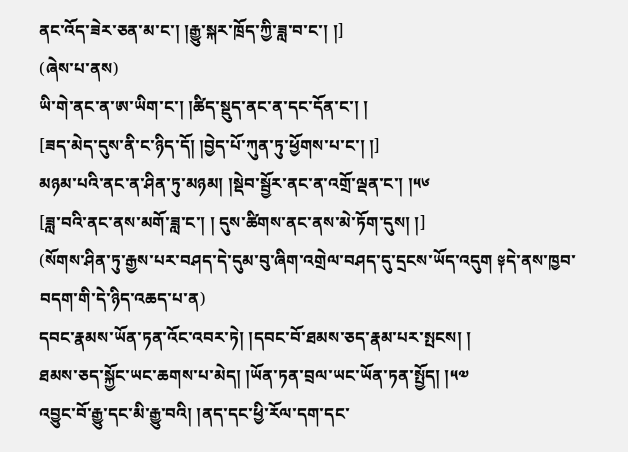ནང་འོད་ཟེར་ཅན་མ་ང་། །རྒྱུ་སྐར་ཁྲོད་ཀྱི་ཟླ་བ་ང་། །]
(ཞེས་པ་ནས)
ཡི་གེ་ནང་ན་ཨ་ཡིག་ང་། །ཚིད་སྡུད་ནང་ན་དང་དོན་ང་། །
[ཟད་མེད་དུས་ནི་ང་ཉིད་དོ། །བྱེད་པོ་ཀུན་ཏུ་ཕྱོགས་པ་ང་། །]
མཉམ་པའི་ནང་ན་ཤིན་ཏུ་མཉམ། །སྡེབ་སྦྱོར་ནང་ན་འགྲོ་ལྡན་ང་། །༥༦
[ཟླ་བའི་ནང་ནས་མགོ་ཟླ་ང་། ། དུས་ཚིགས་ནང་ནས་མེ་ཏོག་དུས། །]
(སོགས་ཤིན་ཏུ་རྒྱས་པར་བཤད་དེ་དུམ་བུ་ཞིག་འགྲེལ་བཤད་དུ་དྲངས་ཡོད་འདུག ༈དེ་ནས་ཁྱབ་བདག་གི་དེ་ཉིད་འཆད་པ་ན)
དབང་རྣམས་ཡོན་ཏན་འོང་འབར་ཏེ། །དབང་བོ་ཐམས་ཅད་རྣམ་པར་སྤངས། །
ཐམས་ཅད་སྐྱོང་ཡང་ཆགས་པ་མེད། །ཡོན་ཏན་བྲལ་ཡང་ཡོན་ཏན་སྤྱོད། །༥༧
འབྱུང་བོ་རྒྱུ་དང་མི་རྒྱུ་བའི། །ནད་དང་ཕྱི་རོལ་དག་དང་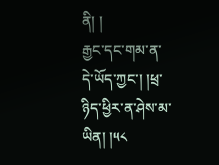ནི། །
རྒྱང་དང་གམ་ན་དེ་ཡོད་ཀྱང་། །ཕྲ་ཉིད་ཕྱིར་ན་ཤེས་མ་ཡིན། །༥༨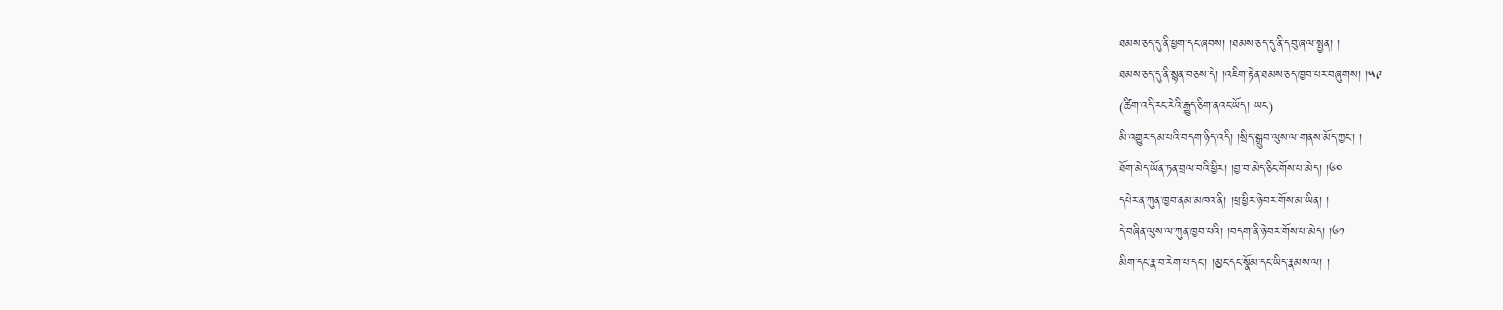ཐམས་ཅད་དུ་ནི་ཕྱག་དང་ཞབས། །ཐམས་ཅད་དུ་ནི་དབུ་ཞལ་སྤྱན། །
ཐམས་ཅད་དུ་ནི་སྙན་བཅས་དེ། །འཇིག་རྟེན་ཐམས་ཅད་ཁྱབ་པར་བཞུགས། །༥༩
(ཚིག་འདི་རང་རེའི་རྒྱུད་ཅིག་ནའང་ཡོད། ཡང)
མི་འགྱུར་དམ་པའི་བདག་ཉིད་འདི། །སྲིད་སྒྲུབ་ལུས་ལ་གནས་མོད་ཀྱང་། །
ཐོག་མེད་ཡོན་ཏན་བྲལ་བའི་ཕྱིར། །བྱ་བ་མེད་ཅིང་གོས་པ་མེད། །༦༠
དཔེར་ན་ཀུན་ཁྱབ་ནམ་མཁའ་ནི། །ཕྲ་ཕྱིར་ཉེ་བར་གོས་མ་ཡིན། །
དེ་བཞིན་ལུས་ལ་ཀུན་ཁྱབ་པའི། །བདག་ནི་ཉེ་བར་གོས་པ་མེད། །༦༡
མིག་དང་རྣ་བ་རེག་པ་དང་། །མྱང་དང་སྣོམ་དང་ཡིད་རྣམས་ལ། །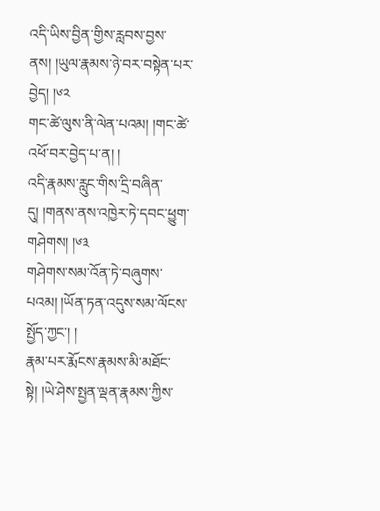འདི་ཡིས་བྱིན་གྱིས་རླབས་བྱས་ནས། །ཡུལ་རྣམས་ཉེ་བར་བསྟེན་པར་བྱེད། །༦༢
གང་ཚེ་ལུས་ནི་ལེན་པའམ། །གང་ཚེ་འཕོ་བར་བྱེད་པ་ན། །
འདི་རྣམས་རླུང་གིས་དྲི་བཞིན་དུ། །གནས་ནས་འཁྱེར་ཏེ་དབང་ཕྱུག་གཤེགས། །༦༣
གཤེགས་སམ་འོན་ཏེ་བཞུགས་པའམ། །ཡོན་ཏན་འདུས་སམ་ལོངས་སྤྱོད་ཀྱང་། །
རྣམ་པར་རྨོངས་རྣམས་མི་མཐོང་སྟེ། །ཡེ་ཤེས་སྤྱན་ལྡན་རྣམས་ཀྱིས་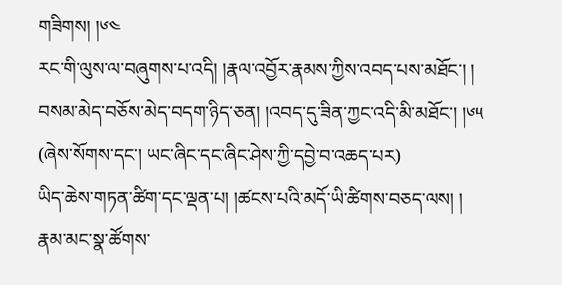གཟིགས། །༦༤
རང་གི་ལུས་ལ་བཞུགས་པ་འདི། །རྣལ་འབྱོར་རྣམས་ཀྱིས་འབད་པས་མཐོང་། །
བསམ་མེད་བཅོས་མེད་བདག་ཉིད་ཅན། །འབད་དུ་ཟིན་ཀྱང་འདི་མི་མཐོང་། །༦༥
(ཞེས་སོགས་དང་། ཡང་ཞིང་དང་ཞིང་ཤེས་ཀྱི་དབྱེ་བ་འཆད་པར)
ཡིད་ཆེས་གཏན་ཚིག་དང་ལྡན་པ། །ཚངས་པའི་མདོ་ཡི་ཚིགས་བཅད་ལས། །
རྣམ་མང་སྣ་ཚོགས་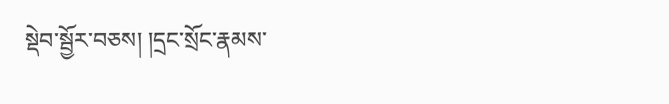སྡེབ་སྦྱོར་བཅས། །དྲང་སྲོང་རྣམས་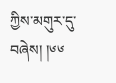ཀྱིས་མགུར་དུ་བཞེས། །༦༦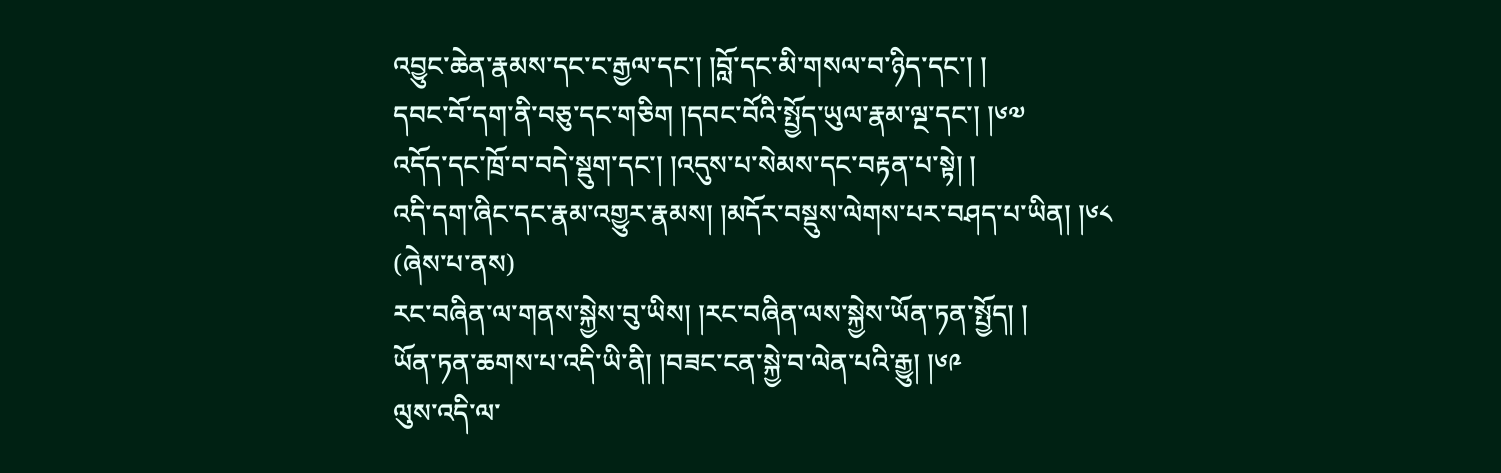འབྱུང་ཆེན་རྣམས་དང་ང་རྒྱལ་དང་། །བློ་དང་མི་གསལ་བ་ཉིད་དང་། །
དབང་བོ་དག་ནི་བཅུ་དང་གཅིག །དབང་བོའི་སྤྱོད་ཡུལ་རྣམ་ལྔ་དང་། །༦༧
འདོད་དང་ཁྲོ་བ་བདེ་སྡུག་དང་། །འདུས་པ་སེམས་དང་བརྟན་པ་སྟེ། །
འདི་དག་ཞིང་དང་རྣམ་འགྱུར་རྣམས། །མདོར་བསྡུས་ལེགས་པར་བཤད་པ་ཡིན། །༦༨
(ཞེས་པ་ནས)
རང་བཞིན་ལ་གནས་སྐྱེས་བུ་ཡིས། །རང་བཞིན་ལས་སྐྱེས་ཡོན་ཏན་སྤྱོད། །
ཡོན་ཏན་ཆགས་པ་འདི་ཡི་ནི། །བཟང་ངན་སྐྱེ་བ་ལེན་པའི་རྒྱུ། །༦༩
ལུས་འདི་ལ་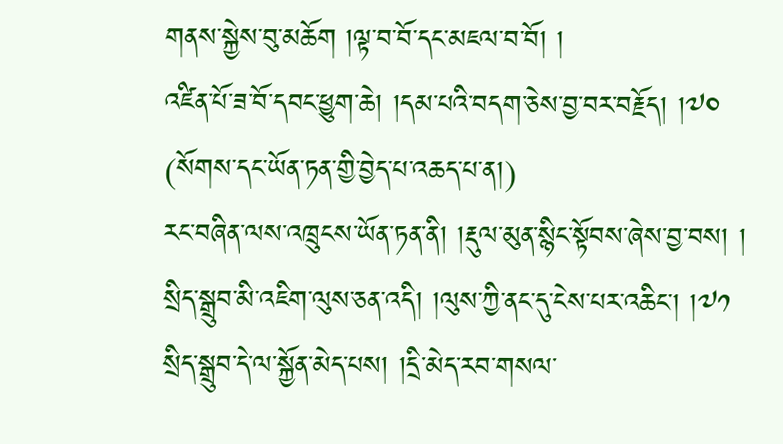གནས་སྐྱེས་བུ་མཆོག །ལྟ་བ་བོ་དང་མཇལ་བ་བོ། །
འཛིན་པོ་ཟ་བོ་དབང་ཕྱུག་ཆེ། །དམ་པའི་བདག་ཅེས་བྱ་བར་བརྗོད། །༧༠
(སོགས་དང་ཡོན་ཏན་གྱི་བྱེད་པ་འཆད་པ་ན།)
རང་བཞིན་ལས་འཁྲུངས་ཡོན་ཏན་ནི། །རྡུལ་མུན་སྙིང་སྟོབས་ཞེས་བྱ་བས། །
སྲིད་སྒྲུབ་མི་འཇིག་ལུས་ཅན་འདི། །ལུས་ཀྱི་ནང་དུ་ངེས་པར་འཆིང་། །༧༡
སྲིད་སྒྲུབ་དེ་ལ་སྐྱོན་མེད་པས། །དྲི་མེད་རབ་གསལ་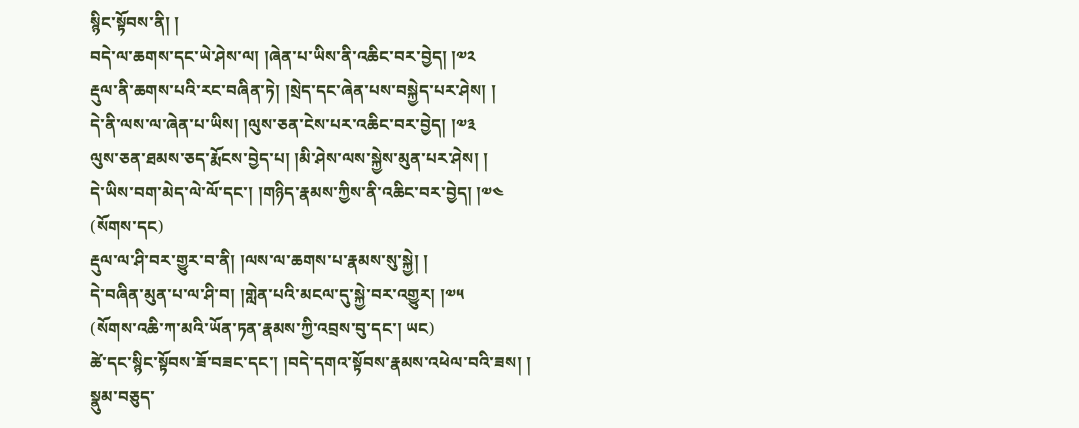སྙིང་སྟོབས་ནི། །
བདེ་ལ་ཆགས་དང་ཡེ་ཤེས་ལ། །ཞེན་པ་ཡིས་ནི་འཆིང་བར་བྱེད། །༧༢
རྡུལ་ནི་ཆགས་པའི་རང་བཞིན་ཏེ། །སྲེད་དང་ཞེན་པས་བསྐྱེད་པར་ཤེས། །
དེ་ནི་ལས་ལ་ཞེན་པ་ཡིས། །ལུས་ཅན་ངེས་པར་འཆིང་བར་བྱེད། །༧༣
ལུས་ཅན་ཐམས་ཅད་རྨོངས་བྱེད་པ། །མི་ཤེས་ལས་སྐྱེས་མུན་པར་ཤེས། །
དེ་ཡིས་བག་མེད་ལེ་ལོ་དང་། །གཉིད་རྣམས་ཀྱིས་ནི་འཆིང་བར་བྱེད། །༧༤
(སོགས་དང)
རྡུལ་ལ་ཤི་བར་གྱུར་བ་ནི། །ལས་ལ་ཆགས་པ་རྣམས་སུ་སྐྱེ། །
དེ་བཞིན་མུན་པ་ལ་ཤི་བ། །གླེན་པའི་མངལ་དུ་སྐྱེ་བར་འགྱུར། །༧༥
(སོགས་འཆི་ཀ་མའི་ཡོན་ཏན་རྣམས་ཀྱི་འབྲས་བུ་དང་། ཡང)
ཚེ་དང་སྙིང་སྟོབས་ཟོ་བཟང་དང་། །བདེ་དགའ་སྟོབས་རྣམས་འཕེལ་བའི་ཟས། །
སྣུམ་བཅུད་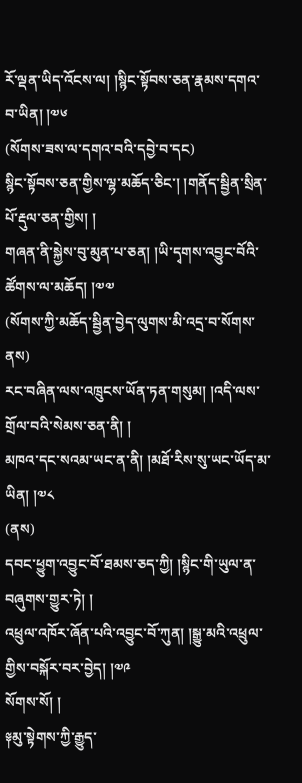རོ་ལྡན་ཡིད་འོངས་ལ། །སྙིང་སྟོབས་ཅན་རྣམས་དགའ་བ་ཡིན། །༧༦
(སོགས་ཟས་ལ་དགའ་བའི་དབྱེ་བ་དང)
སྙིང་སྟོབས་ཅན་གྱིས་ལྷ་མཆོད་ཅིང་། །གནོད་སྦྱིན་སྲིན་པོ་རྡུལ་ཅན་གྱིས། །
གཞན་ནི་སྐྱེས་བུ་མུན་པ་ཅན། །ཡི་དྭགས་འབྱུང་བོའི་ཚོགས་ལ་མཆོད། །༧༧
(སོགས་ཀྱི་མཆོད་སྦྱིན་བྱེད་ལུགས་མི་འདྲ་བ་སོགས་ནས)
རང་བཞིན་ལས་འཁྲུངས་ཡོན་ཏན་གསུམ། །འདི་ལས་གྲོལ་བའི་སེམས་ཅན་ནི། །
མཁའ་དང་སའམ་ཡང་ན་ནི། །མཐོ་རིས་སུ་ཡང་ཡོད་མ་ཡིན། །༧༨
(ནས)
དབང་ཕྱུག་འབྱུང་བོ་ཐམས་ཅད་ཀྱི། །སྙིང་གི་ཡུལ་ན་བཞུགས་གྱུར་ཏེ། །
འཕྲུལ་འཁོར་ཞོན་པའི་འབྱུང་བོ་ཀུན། །སྒྱུ་མའི་འཕྲུལ་གྱིས་བསྐོར་བར་བྱེད། །༧༩
སོགས་སོ། །
༈མུ་སྟེགས་ཀྱི་རྒྱུད་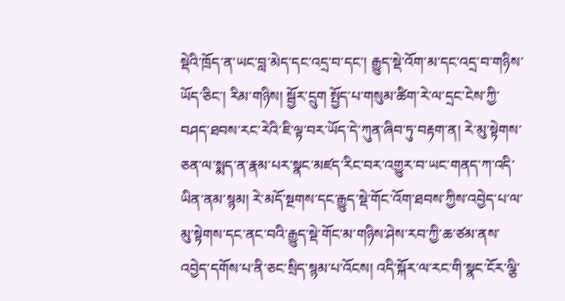སྡེའི་ཁྲོད་ན་ཡང་བླ་མེད་དང་འདྲ་བ་དང་། རྒྱུད་སྡེ་འོག་མ་དང་འདྲ་བ་གཉིས་ཡོད་ཅིང་། རིམ་གཉིས། སྦྱོར་དྲུག སྤྱོད་པ་གསུམ་ཚིག་རེ་ལ་དྲང་ངེས་ཀྱི་བཤད་ཐབས་རང་རེའི་ཇི་ལྟ་བར་ཡོད་དེ་ཀུན་ཞིབ་ཏུ་བརྟག་ན། རེ་མུ་སྟེགས་ཅན་ལ་སྨད་ན་རྣམ་པར་སྣང་མཛད་རིང་བར་འགྱུར་བ་ཡང་གནད་ཀ་འདི་ཡིན་ནམ་སྙམ། རེ་མདོ་སྔགས་དང་རྒྱུད་སྡེ་གོང་འོག་ཐབས་ཀྱིས་འབྱེད་པ་ལ་མུ་སྟེགས་དང་ནང་བའི་རྒྱུད་སྡེ་གོང་མ་གཉིས་ཤེས་རབ་ཀྱི་ཆ་ཙམ་ནས་འབྱེད་དགོས་པ་ནི་ཅང་སྲིད་སྙམ་པ་འོངས། འདི་སྐོར་ལ་རང་གི་སྣང་ངོར་ལྕི་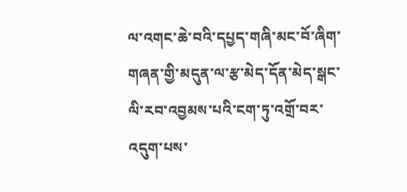ལ་འགང་ཆེ་བའི་དཔྱད་གཞི་མང་བོ་ཞིག་གཞན་གྱི་མདུན་ལ་རྩ་མེད་དོན་མེད་སྒང་ལི་རབ་འབྱམས་པའི་ངག་ཏུ་འགྲོ་བར་འདུག་པས་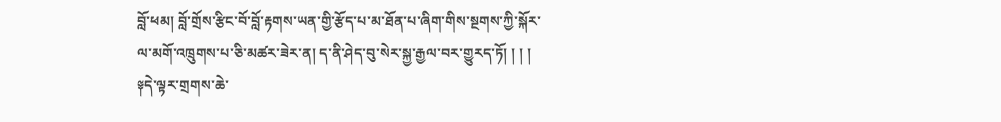བློ་ཕམ། བློ་གྲོས་རྩིང་བོ་བློ་རྟགས་ཡན་གྱི་རྩོད་པ་མ་ཐོན་པ་ཞིག་གིས་སྔགས་ཀྱི་སྐོར་ལ་མགོ་འཁྲུགས་པ་ཅི་མཚར་ཟེར་ན། ད་ནི་ཤེད་བུ་སེར་སྐྱ་རྒྱལ་བར་གྱུརད་ཏོ། ། ། །
༈དེ་ལྟར་གྲགས་ཆེ་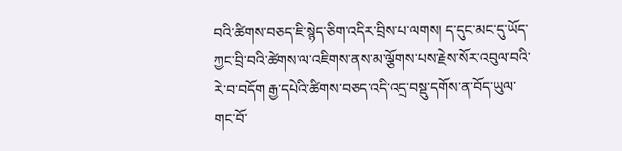བའི་ཚིགས་བཅད་ཇི་སྙེད་ཅིག་འདིར་བྲིས་པ་ལགས། ད་དུང་མང་དུ་ཡོད་ཀྱང་བྲི་བའི་ཚེགས་ལ་འཇིགས་ནས་མ་ལྕོགས་པས་རྗེས་སོར་འབུལ་བའི་རེ་བ་བདོག རྒྱ་དཔེའི་ཚིགས་བཅད་འདི་འདྲ་བསྡུ་དགོས་ན་བོད་ཡུལ་གང་བོ་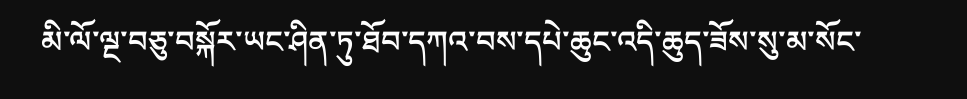མི་ལོ་ལྔ་བཅུ་བསྐོར་ཡང་ཤིན་ཏུ་ཐོབ་དཀའ་བས་དཔེ་ཆུང་འདི་ཆུད་ཟོས་སུ་མ་སོང་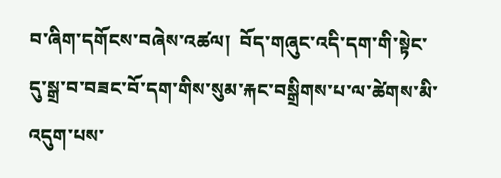བ་ཞིག་དགོངས་བཞེས་འཚལ།  བོད་གཞུང་འདི་དག་གི་སྟེང་དུ་སྒྲ་བ་བཟང་བོ་དག་གིས་སུམ་རྐང་བསྒྲིགས་པ་ལ་ཚེགས་མི་འདུག་པས་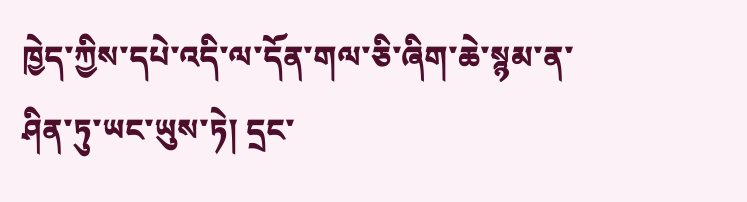ཁྱེད་ཀྱིས་དཔེ་འདི་ལ་དོན་གལ་ཅི་ཞིག་ཆེ་སྙམ་ན་ཤིན་ཏུ་ཡང་ཡུས་ཏེ། དྲང་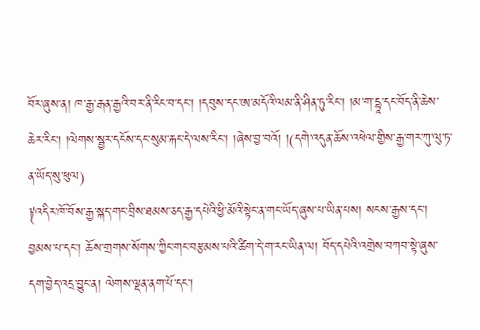བོར་ཞུས་ན། ཁ་རྒྱ་རྒན་རྒྱའི་བར་ནི་རིང་བ་དང་། །དབུས་དང་ཨ་མདོའི་ལམ་ནི་ཤིན་ཏུ་རིང་། །མ་ག་དྷཱ་དང་བོད་ནི་ཆེས་ཆེར་རིང་། །ལེགས་སྦྱར་དངོས་དང་སུམ་རྐང་དེ་ལས་རིང་། །ཞེས་བྱ་བའོ། །(དགེ་འདུན་ཆོས་འཕེལ་གྱིས་རྒྱ་གར་ཀུ་ལུ་ཏ་ན་ཡོད་སུ་ཕུལ)
༈འདིར་ཁོ་བོས་རྒྱ་སྐད་གང་བྲིས་ཐམས་ཅད་རྒྱ་དཔེའི་ཕྱི་མོའི་སྟེང་ན་གང་ཡོད་ཞུས་པ་ཡིན་པས། སངས་རྒྱས་དང་། བྱམས་པ་དང་། ཆོས་གྲགས་སོགས་ཀྱིང་གང་བརྩམས་པའི་ཚིག་དེ་ག་རང་ཡིན་ལ། བོད་དཔེའི་འགྲེས་བཀབ་སྟེ་ཞུས་དག་བྱེད་འདྲ་བྱུང་ན། ལེགས་ལྡན་ནག་པོ་དང་།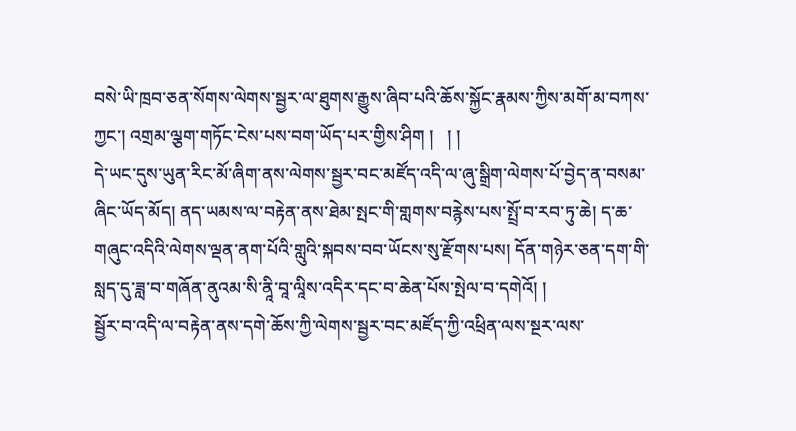བསེ་ཡི་ཁྲབ་ཅན་སོགས་ལེགས་སྦྱར་ལ་ཐུགས་རྒྱུས་ཞིབ་པའི་ཆོས་སྐྱོང་རྣམས་ཀྱིས་མགོ་མ་བཀས་ཀྱང་། འགྲམ་ལྕག་གཏོང་ངེས་པས་བག་ཡོད་པར་གྱིས་ཤིག །   ། །
དེ་ཡང་དུས་ཡུན་རིང་མོ་ཞིག་ནས་ལེགས་སྦྱར་བང་མཛོད་འདི་ལ་ཞུ་སྒྲིག་ལེགས་པོ་བྱེད་ན་བསམ་ཞིང་ཡོད་མོད། ནད་ཡམས་ལ་བརྟེན་ནས་ཐེམ་སྤང་གི་གླགས་བརྙེས་པས་སྤྲོ་བ་རབ་ཏུ་ཆེ། ད་ཆ་གཞུང་འདིའི་ལེགས་ལྡན་ནག་པོའི་གླུའི་སྐབས་བབ་ཡོངས་སུ་རྫོགས་པས། དོན་གཉེར་ཅན་དག་གི་སླད་དུ་ཟླ་བ་གཞོན་ནུའམ་སི་ནཱི་བཱ་ལཱིས་འདིར་དང་བ་ཆེན་པོས་སྤེལ་བ་དགེའོ། །
སྦྱོར་བ་འདི་ལ་བརྟེན་ནས་དགེ་ཆོས་ཀྱི་ལེགས་སྦྱར་བང་མཛོད་ཀྱི་འཕྲིན་ལས་སྔར་ལས་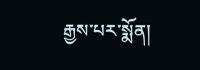རྒྱས་པར་སྨོན།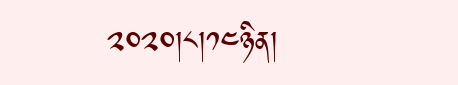༢༠༢༠།༨།༡༤ཉིན།